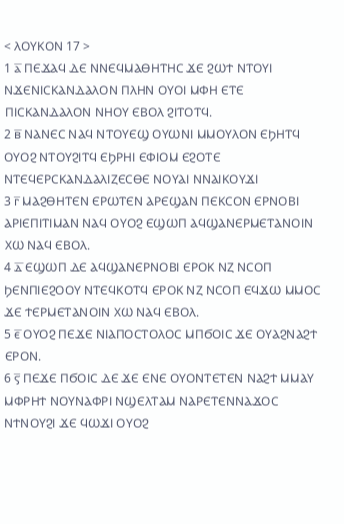< ⲖⲞⲨⲔⲞⲚ 17 >
1 ⲁ̅ ⲠⲈϪⲀϤ ⲆⲈ ⲚⲚⲈϤⲘⲀⲐⲎⲦⲎⲤ ϪⲈ ϨⲰϮ ⲚⲦⲞⲨⲒ ⲚϪⲈⲚⲒⲤⲔⲀⲚⲆⲀⲖⲞⲚ ⲠⲖⲎⲚ ⲞⲨⲞⲒ ⲘⲪⲎ ⲈⲦⲈ ⲠⲒⲤⲔⲀⲚⲆⲀⲖⲞⲚ ⲚⲎⲞⲨ ⲈⲂⲞⲖ ϨⲒⲦⲞⲦϤ.
2 ⲃ̅ ⲚⲀⲚⲈⲤ ⲚⲀϤ ⲚⲦⲞⲨⲈϢ ⲞⲨⲰⲚⲒ ⲘⲘⲞⲨⲖⲞⲚ ⲈϦⲎⲦϤ ⲞⲨⲞϨ ⲚⲦⲞⲨϨⲒⲦϤ ⲈϦⲢⲎⲒ ⲈⲪⲒⲞⲘ ⲈϨⲞⲦⲈ ⲚⲦⲈϤⲈⲢⲤⲔⲀⲚⲆⲀⲖⲒⲌⲈⲤⲐⲈ ⲚⲞⲨⲀⲒ ⲚⲚⲀⲒⲔⲞⲨϪⲒ
3 ⲅ̅ ⲘⲀϨⲐⲎⲦⲈⲚ ⲈⲢⲰⲦⲈⲚ ⲀⲢⲈϢⲀⲚ ⲠⲈⲔⲤⲞⲚ ⲈⲢⲚⲞⲂⲒ ⲀⲢⲒⲈⲠⲒⲦⲒⲘⲀⲚ ⲚⲀϤ ⲞⲨⲞϨ ⲈϢⲰⲠ ⲀϤϢⲀⲚⲈⲢⲘⲈⲦⲀⲚⲞⲒⲚ ⲬⲰ ⲚⲀϤ ⲈⲂⲞⲖ.
4 ⲇ̅ ⲈϢⲰⲠ ⲆⲈ ⲀϤϢⲀⲚⲈⲢⲚⲞⲂⲒ ⲈⲢⲞⲔ ⲚⲌ ⲚⲤⲞⲠ ϦⲈⲚⲠⲒⲈϨⲞⲞⲨ ⲚⲦⲈϤⲔⲞⲦϤ ⲈⲢⲞⲔ ⲚⲌ ⲚⲤⲞⲠ ⲈϤϪⲰ ⲘⲘⲞⲤ ϪⲈ ϮⲈⲢⲘⲈⲦⲀⲚⲞⲒⲚ ⲬⲰ ⲚⲀϤ ⲈⲂⲞⲖ.
5 ⲉ̅ ⲞⲨⲞϨ ⲠⲈϪⲈ ⲚⲒⲀⲠⲞⲤⲦⲞⲖⲞⲤ ⲘⲠϬⲞⲒⲤ ϪⲈ ⲞⲨⲀϨⲚⲀϨϮ ⲈⲢⲞⲚ.
6 ⲋ̅ ⲠⲈϪⲈ ⲠϬⲞⲒⲤ ⲆⲈ ϪⲈ ⲈⲚⲈ ⲞⲨⲞⲚⲦⲈⲦⲈⲚ ⲚⲀϨϮ ⲘⲘⲀⲨ ⲘⲪⲢⲎϮ ⲚⲞⲨⲚⲀⲪⲢⲒ ⲚϢⲈⲖⲦⲀⲘ ⲚⲀⲢⲈⲦⲈⲚⲚⲀϪⲞⲤ ⲚϮⲚⲞⲨϨⲒ ϪⲈ ϤⲰϪⲒ ⲞⲨⲞϨ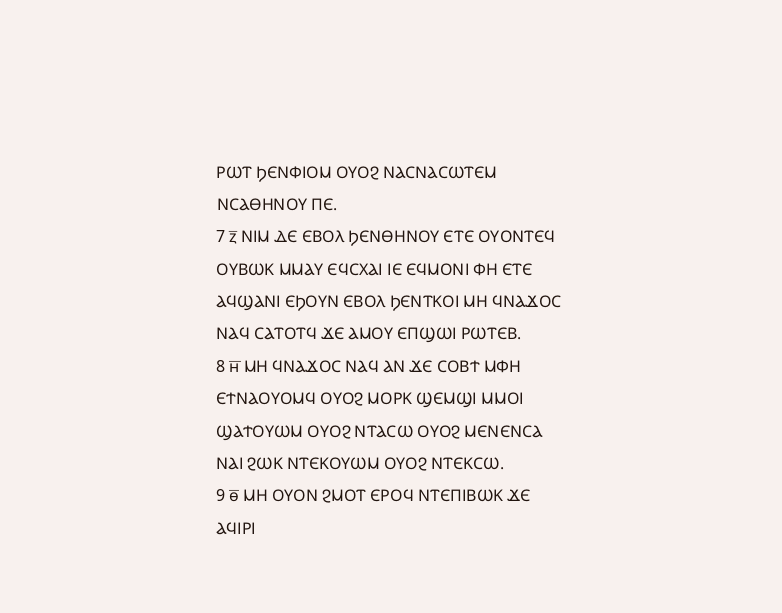ⲢⲰⲦ ϦⲈⲚⲪⲒⲞⲘ ⲞⲨⲞϨ ⲚⲀⲤⲚⲀⲤⲰⲦⲈⲘ ⲚⲤⲀⲐⲎⲚⲞⲨ ⲠⲈ.
7 ⲍ̅ ⲚⲒⲘ ⲆⲈ ⲈⲂⲞⲖ ϦⲈⲚⲐⲎⲚⲞⲨ ⲈⲦⲈ ⲞⲨⲞⲚⲦⲈϤ ⲞⲨⲂⲰⲔ ⲘⲘⲀⲨ ⲈϤⲤⲬⲀⲒ ⲒⲈ ⲈϤⲘⲞⲚⲒ ⲪⲎ ⲈⲦⲈ ⲀϤϢⲀⲚⲒ ⲈϦⲞⲨⲚ ⲈⲂⲞⲖ ϦⲈⲚⲦⲔⲞⲒ ⲘⲎ ϤⲚⲀϪⲞⲤ ⲚⲀϤ ⲤⲀⲦⲞⲦϤ ϪⲈ ⲀⲘⲞⲨ ⲈⲠϢⲰⲒ ⲢⲰⲦⲈⲂ.
8 ⲏ̅ ⲘⲎ ϤⲚⲀϪⲞⲤ ⲚⲀϤ ⲀⲚ ϪⲈ ⲤⲞⲂϮ ⲘⲪⲎ ⲈϮⲚⲀⲞⲨⲞⲘϤ ⲞⲨⲞϨ ⲘⲞⲢⲔ ϢⲈⲘϢⲒ ⲘⲘⲞⲒ ϢⲀϮⲞⲨⲰⲘ ⲞⲨⲞϨ ⲚⲦⲀⲤⲰ ⲞⲨⲞϨ ⲘⲈⲚⲈⲚⲤⲀ ⲚⲀⲒ ϨⲰⲔ ⲚⲦⲈⲔⲞⲨⲰⲘ ⲞⲨⲞϨ ⲚⲦⲈⲔⲤⲰ.
9 ⲑ̅ ⲘⲎ ⲞⲨⲞⲚ ϨⲘⲞⲦ ⲈⲢⲞϤ ⲚⲦⲈⲠⲒⲂⲰⲔ ϪⲈ ⲀϤⲒⲢⲒ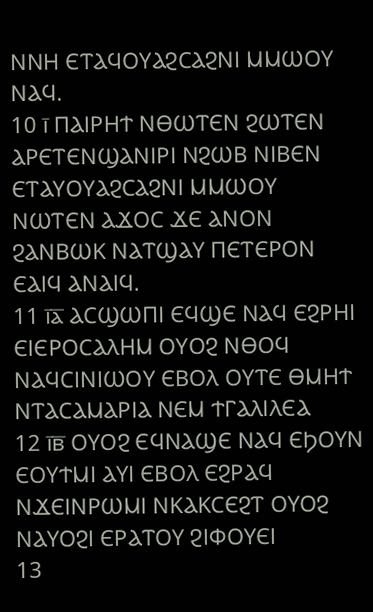ⲚⲚⲎ ⲈⲦⲀϤⲞⲨⲀϨⲤⲀϨⲚⲒ ⲘⲘⲰⲞⲨ ⲚⲀϤ.
10 ⲓ̅ ⲠⲀⲒⲢⲎϮ ⲚⲐⲰⲦⲈⲚ ϨⲰⲦⲈⲚ ⲀⲢⲈⲦⲈⲚϢⲀⲚⲒⲢⲒ ⲚϨⲰⲂ ⲚⲒⲂⲈⲚ ⲈⲦⲀⲨⲞⲨⲀϨⲤⲀϨⲚⲒ ⲘⲘⲰⲞⲨ ⲚⲰⲦⲈⲚ ⲀϪⲞⲤ ϪⲈ ⲀⲚⲞⲚ ϨⲀⲚⲂⲰⲔ ⲚⲀⲦϢⲀⲨ ⲠⲈⲦⲈⲢⲞⲚ ⲈⲀⲒϤ ⲀⲚⲀⲒϤ.
11 ⲓ̅ⲁ̅ ⲀⲤϢⲰⲠⲒ ⲈϤϢⲈ ⲚⲀϤ ⲈϨⲢⲎⲒ ⲈⲒⲈⲢⲞⲤⲀⲖⲎⲘ ⲞⲨⲞϨ ⲚⲐⲞϤ ⲚⲀϤⲤⲒⲚⲒⲰⲞⲨ ⲈⲂⲞⲖ ⲞⲨⲦⲈ ⲐⲘⲎϮ ⲚⲦⲀⲤⲀⲘⲀⲢⲒⲀ ⲚⲈⲘ ϮⲄⲀⲖⲒⲖⲈⲀ
12 ⲓ̅ⲃ̅ ⲞⲨⲞϨ ⲈϤⲚⲀϢⲈ ⲚⲀϤ ⲈϦⲞⲨⲚ ⲈⲞⲨϮⲘⲒ ⲀⲨⲒ ⲈⲂⲞⲖ ⲈϨⲢⲀϤ ⲚϪⲈⲒⲚⲢⲰⲘⲒ ⲚⲔⲀⲔⲤⲈϨⲦ ⲞⲨⲞϨ ⲚⲀⲨⲞϨⲒ ⲈⲢⲀⲦⲞⲨ ϨⲒⲪⲞⲨⲈⲒ
13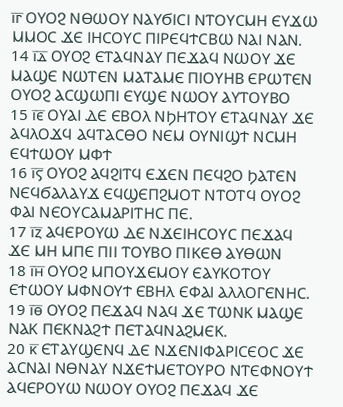ⲓ̅ⲅ̅ ⲞⲨⲞϨ ⲚⲐⲰⲞⲨ ⲚⲀⲨϬⲒⲤⲒ ⲚⲦⲞⲨⲤⲘⲎ ⲈⲨϪⲰ ⲘⲘⲞⲤ ϪⲈ ⲒⲎⲤⲞⲨⲤ ⲠⲒⲢⲈϤϮⲤⲂⲰ ⲚⲀⲒ ⲚⲀⲚ.
14 ⲓ̅ⲇ̅ ⲞⲨⲞϨ ⲈⲦⲀϤⲚⲀⲨ ⲠⲈϪⲀϤ ⲚⲰⲞⲨ ϪⲈ ⲘⲀϢⲈ ⲚⲰⲦⲈⲚ ⲘⲀⲦⲀⲘⲈ ⲠⲒⲞⲨⲎⲂ ⲈⲢⲰⲦⲈⲚ ⲞⲨⲞϨ ⲀⲤϢⲰⲠⲒ ⲈⲨϢⲈ ⲚⲰⲞⲨ ⲀⲨⲦⲞⲨⲂⲞ
15 ⲓ̅ⲉ̅ ⲞⲨⲀⲒ ⲆⲈ ⲈⲂⲞⲖ ⲚϦⲎⲦⲞⲨ ⲈⲦⲀϤⲚⲀⲨ ϪⲈ ⲀϤⲖⲞϪϤ ⲀϤⲦⲀⲤⲐⲞ ⲚⲈⲘ ⲞⲨⲚⲒϢϮ ⲚⲤⲘⲎ ⲈϤϮⲰⲞⲨ ⲘⲪϮ
16 ⲓ̅ⲋ̅ ⲞⲨⲞϨ ⲀϤϨⲒⲦϤ ⲈϪⲈⲚ ⲠⲈϤϨⲞ ϦⲀⲦⲈⲚ ⲚⲈϤϬⲀⲖⲀⲨϪ ⲈϤϢⲈⲠϨⲘⲞⲦ ⲚⲦⲞⲦϤ ⲞⲨⲞϨ ⲪⲀⲒ ⲚⲈⲞⲨⲤⲀⲘⲀⲢⲒⲦⲎⲤ ⲠⲈ.
17 ⲓ̅ⲍ̅ ⲀϤⲈⲢⲞⲨⲰ ⲆⲈ ⲚϪⲈⲒⲎⲤⲞⲨⲤ ⲠⲈϪⲀϤ ϪⲈ ⲘⲎ ⲘⲠⲈ ⲠⲒⲒ ⲦⲞⲨⲂⲞ ⲠⲒⲔⲈⲐ ⲀⲨⲐⲰⲚ
18 ⲓ̅ⲏ̅ ⲞⲨⲞϨ ⲘⲠⲞⲨϪⲈⲘⲞⲨ ⲈⲀⲨⲔⲞⲦⲞⲨ ⲈϮⲰⲞⲨ ⲘⲪⲚⲞⲨϮ ⲈⲂⲎⲖ ⲈⲪⲀⲒ ⲀⲖⲖⲞⲄⲈⲚⲎⲤ.
19 ⲓ̅ⲑ̅ ⲞⲨⲞϨ ⲠⲈϪⲀϤ ⲚⲀϤ ϪⲈ ⲦⲰⲚⲔ ⲘⲀϢⲈ ⲚⲀⲔ ⲠⲈⲔⲚⲀϨϮ ⲠⲈⲦⲀϤⲚⲀϨⲘⲈⲔ.
20 ⲕ̅ ⲈⲦⲀⲨϢⲈⲚϤ ⲆⲈ ⲚϪⲈⲚⲒⲪⲀⲢⲒⲤⲈⲞⲤ ϪⲈ ⲀⲤⲚⲀⲒ ⲚⲐⲚⲀⲨ ⲚϪⲈϮⲘⲈⲦⲞⲨⲢⲞ ⲚⲦⲈⲪⲚⲞⲨϮ ⲀϤⲈⲢⲞⲨⲰ ⲚⲰⲞⲨ ⲞⲨⲞϨ ⲠⲈϪⲀϤ ϪⲈ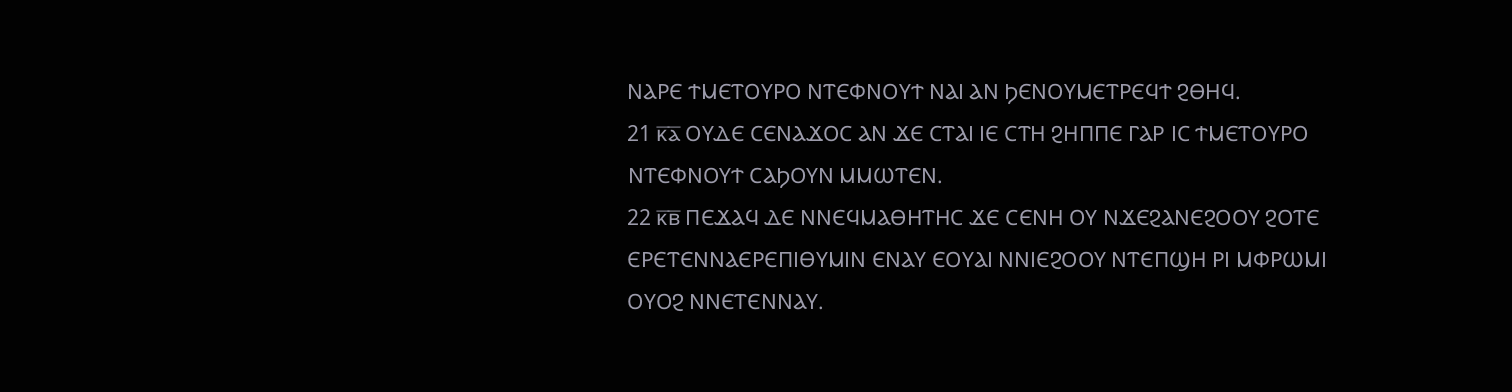ⲚⲀⲢⲈ ϮⲘⲈⲦⲞⲨⲢⲞ ⲚⲦⲈⲪⲚⲞⲨϮ ⲚⲀⲒ ⲀⲚ ϦⲈⲚⲞⲨⲘⲈⲦⲢⲈϤϮ ϨⲐⲎϤ.
21 ⲕ̅ⲁ̅ ⲞⲨⲆⲈ ⲤⲈⲚⲀϪⲞⲤ ⲀⲚ ϪⲈ ⲤⲦⲀⲒ ⲒⲈ ⲤⲦⲎ ϨⲎⲠⲠⲈ ⲄⲀⲢ ⲒⲤ ϮⲘⲈⲦⲞⲨⲢⲞ ⲚⲦⲈⲪⲚⲞⲨϮ ⲤⲀϦⲞⲨⲚ ⲘⲘⲰⲦⲈⲚ.
22 ⲕ̅ⲃ̅ ⲠⲈϪⲀϤ ⲆⲈ ⲚⲚⲈϤⲘⲀⲐⲎⲦⲎⲤ ϪⲈ ⲤⲈⲚⲎ ⲞⲨ ⲚϪⲈϨⲀⲚⲈϨⲞⲞⲨ ϨⲞⲦⲈ ⲈⲢⲈⲦⲈⲚⲚⲀⲈⲢⲈⲠⲒⲐⲨⲘⲒⲚ ⲈⲚⲀⲨ ⲈⲞⲨⲀⲒ ⲚⲚⲒⲈϨⲞⲞⲨ ⲚⲦⲈⲠϢⲎ ⲢⲒ ⲘⲪⲢⲰⲘⲒ ⲞⲨⲞϨ ⲚⲚⲈⲦⲈⲚⲚⲀⲨ.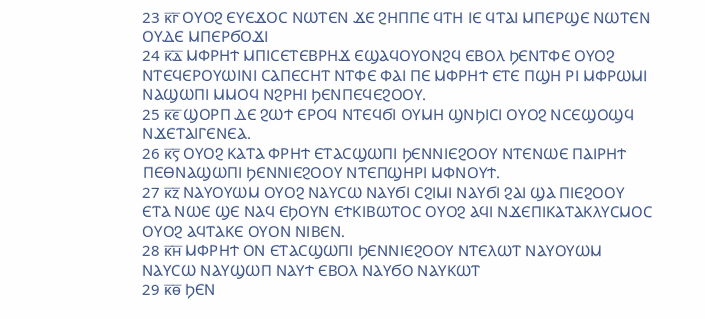23 ⲕ̅ⲅ̅ ⲞⲨⲞϨ ⲈⲨⲈϪⲞⲤ ⲚⲰⲦⲈⲚ ϪⲈ ϨⲎⲠⲠⲈ ϤⲦⲎ ⲒⲈ ϤⲦⲀⲒ ⲘⲠⲈⲢϢⲈ ⲚⲰⲦⲈⲚ ⲞⲨⲆⲈ ⲘⲠⲈⲢϬⲞϪⲒ
24 ⲕ̅ⲇ̅ ⲘⲪⲢⲎϮ ⲘⲠⲒⲤⲈⲦⲈⲂⲢⲎϪ ⲈϢⲀϤⲞⲨⲞⲚϨϤ ⲈⲂⲞⲖ ϦⲈⲚⲦⲪⲈ ⲞⲨⲞϨ ⲚⲦⲈϤⲈⲢⲞⲨⲰⲒⲚⲒ ⲤⲀⲠⲈⲤⲎⲦ ⲚⲦⲪⲈ ⲪⲀⲒ ⲠⲈ ⲘⲪⲢⲎϮ ⲈⲦⲈ ⲠϢⲎ ⲢⲒ ⲘⲪⲢⲰⲘⲒ ⲚⲀϢⲰⲠⲒ ⲘⲘⲞϤ ⲚϨⲢⲎⲒ ϦⲈⲚⲠⲈϤⲈϨⲞⲞⲨ.
25 ⲕ̅ⲉ̅ ϢⲞⲢⲠ ⲆⲈ ϨⲰϮ ⲈⲢⲞϤ ⲚⲦⲈϤϬⲒ ⲞⲨⲘⲎ ϢⲚϦⲒⲤⲒ ⲞⲨⲞϨ ⲚⲤⲈϢⲞϢϤ ⲚϪⲈⲦⲀⲒⲄⲈⲚⲈⲀ.
26 ⲕ̅ⲋ̅ ⲞⲨⲞϨ ⲔⲀⲦⲀ ⲪⲢⲎϮ ⲈⲦⲀⲤϢⲰⲠⲒ ϦⲈⲚⲚⲒⲈϨⲞⲞⲨ ⲚⲦⲈⲚⲰⲈ ⲠⲀⲒⲢⲎϮ ⲠⲈⲐⲚⲀϢⲰⲠⲒ ϦⲈⲚⲚⲒⲈϨⲞⲞⲨ ⲚⲦⲈⲠϢⲎⲢⲒ ⲘⲪⲚⲞⲨϮ.
27 ⲕ̅ⲍ̅ ⲚⲀⲨⲞⲨⲰⲘ ⲞⲨⲞϨ ⲚⲀⲨⲤⲰ ⲚⲀⲨϬⲒ ⲤϨⲒⲘⲒ ⲚⲀⲨϬⲒ ϨⲀⲒ ϢⲀ ⲠⲒⲈϨⲞⲞⲨ ⲈⲦⲀ ⲚⲰⲈ ϢⲈ ⲚⲀϤ ⲈϦⲞⲨⲚ ⲈϮⲔⲒⲂⲰⲦⲞⲤ ⲞⲨⲞϨ ⲀϤⲒ ⲚϪⲈⲠⲒⲔⲀⲦⲀⲔⲖⲨⲤⲘⲞⲤ ⲞⲨⲞϨ ⲀϤⲦⲀⲔⲈ ⲞⲨⲞⲚ ⲚⲒⲂⲈⲚ.
28 ⲕ̅ⲏ̅ ⲘⲪⲢⲎϮ ⲞⲚ ⲈⲦⲀⲤϢⲰⲠⲒ ϦⲈⲚⲚⲒⲈϨⲞⲞⲨ ⲚⲦⲈⲖⲰⲦ ⲚⲀⲨⲞⲨⲰⲘ ⲚⲀⲨⲤⲰ ⲚⲀⲨϢⲰⲠ ⲚⲀⲨϮ ⲈⲂⲞⲖ ⲚⲀⲨϬⲞ ⲚⲀⲨⲔⲰⲦ
29 ⲕ̅ⲑ̅ ϦⲈⲚ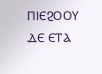ⲠⲒⲈϨⲞⲞⲨ ⲆⲈ ⲈⲦⲀ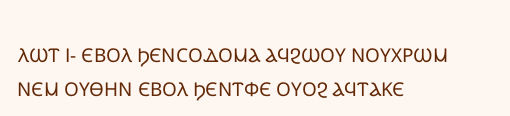ⲖⲰⲦ Ⲓ- ⲈⲂⲞⲖ ϦⲈⲚⲤⲞⲆⲞⲘⲀ ⲀϤϨⲰⲞⲨ ⲚⲞⲨⲬⲢⲰⲘ ⲚⲈⲘ ⲞⲨⲐⲎⲚ ⲈⲂⲞⲖ ϦⲈⲚⲦⲪⲈ ⲞⲨⲞϨ ⲀϤⲦⲀⲔⲈ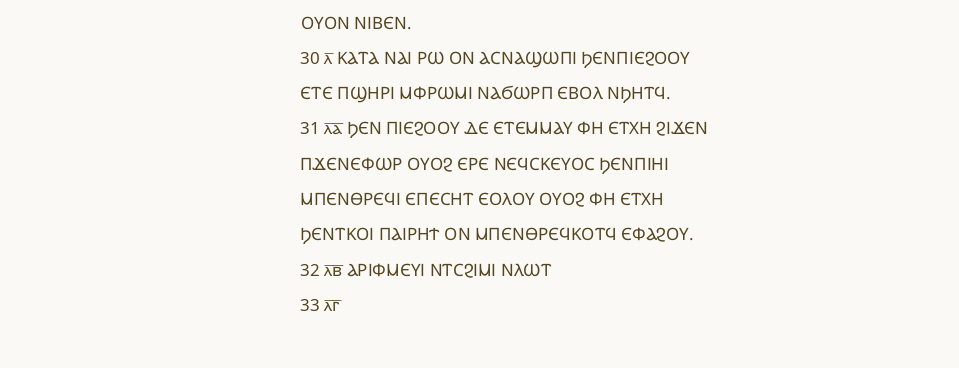ⲞⲨⲞⲚ ⲚⲒⲂⲈⲚ.
30 ⲗ̅ ⲔⲀⲦⲀ ⲚⲀⲒ ⲢⲰ ⲞⲚ ⲀⲤⲚⲀϢⲰⲠⲒ ϦⲈⲚⲠⲒⲈϨⲞⲞⲨ ⲈⲦⲈ ⲠϢⲎⲢⲒ ⲘⲪⲢⲰⲘⲒ ⲚⲀϬⲰⲢⲠ ⲈⲂⲞⲖ ⲚϦⲎⲦϤ.
31 ⲗ̅ⲁ̅ ϦⲈⲚ ⲠⲒⲈϨⲞⲞⲨ ⲆⲈ ⲈⲦⲈⲘⲘⲀⲨ ⲪⲎ ⲈⲦⲬⲎ ϨⲒϪⲈⲚ ⲠϪⲈⲚⲈⲪⲰⲢ ⲞⲨⲞϨ ⲈⲢⲈ ⲚⲈϤⲤⲔⲈⲨⲞⲤ ϦⲈⲚⲠⲒⲎⲒ ⲘⲠⲈⲚⲐⲢⲈϤⲒ ⲈⲠⲈⲤⲎⲦ ⲈⲞⲖⲞⲨ ⲞⲨⲞϨ ⲪⲎ ⲈⲦⲬⲎ ϦⲈⲚⲦⲔⲞⲒ ⲠⲀⲒⲢⲎϮ ⲞⲚ ⲘⲠⲈⲚⲐⲢⲈϤⲔⲞⲦϤ ⲈⲪⲀϨⲞⲨ.
32 ⲗ̅ⲃ̅ ⲀⲢⲒⲪⲘⲈⲨⲒ ⲚⲦⲤϨⲒⲘⲒ ⲚⲖⲰⲦ
33 ⲗ̅ⲅ̅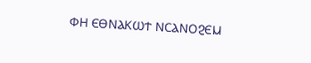ⲪⲎ ⲈⲐⲚⲀⲔⲰϮ ⲚⲤⲀⲚⲞϨⲈⲘ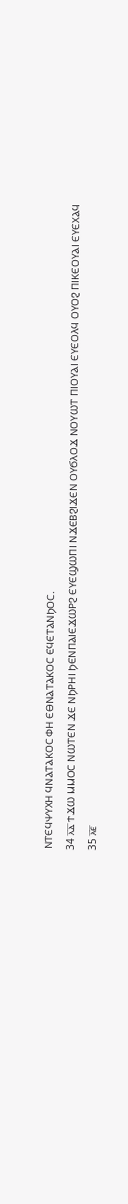ⲚⲦⲈϤⲮⲨⲬⲎ ϤⲚⲀⲦⲀⲔⲞⲤ ⲪⲎ ⲈⲐⲚⲀⲦⲀⲔⲞⲤ ⲈϤⲈⲦⲀⲚϦⲞⲤ.
34 ⲗ̅ⲇ̅ ϮϪⲰ ⲘⲘⲞⲤ ⲚⲰⲦⲈⲚ ϪⲈ ⲚϦⲢⲎⲒ ϦⲈⲚⲠⲀⲒⲈϪⲰⲢϨ ⲈⲨⲈϢⲰⲠⲒ ⲚϪⲈⲂϨⲒϪⲈⲚ ⲞⲨϬⲖⲞϪ ⲚⲞⲨⲰⲦ ⲠⲒⲞⲨⲀⲒ ⲈⲨⲈⲞⲖϤ ⲞⲨⲞϨ ⲠⲒⲔⲈⲞⲨⲀⲒ ⲈⲨⲈⲬⲀϤ
35 ⲗ̅ⲉ̅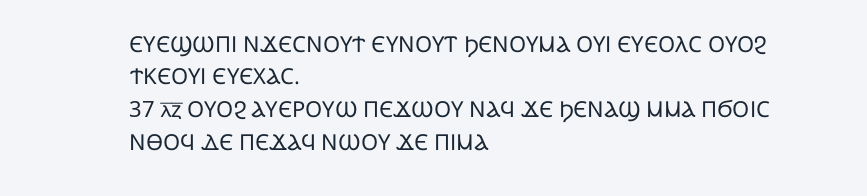ⲈⲨⲈϢⲰⲠⲒ ⲚϪⲈⲤⲚⲞⲨϮ ⲈⲨⲚⲞⲨⲦ ϦⲈⲚⲞⲨⲘⲀ ⲞⲨⲒ ⲈⲨⲈⲞⲖⲤ ⲞⲨⲞϨ ϮⲔⲈⲞⲨⲒ ⲈⲨⲈⲬⲀⲤ.
37 ⲗ̅ⲍ̅ ⲞⲨⲞϨ ⲀⲨⲈⲢⲞⲨⲰ ⲠⲈϪⲰⲞⲨ ⲚⲀϤ ϪⲈ ϦⲈⲚⲀϢ ⲘⲘⲀ ⲠϬⲞⲒⲤ ⲚⲐⲞϤ ⲆⲈ ⲠⲈϪⲀϤ ⲚⲰⲞⲨ ϪⲈ ⲠⲒⲘⲀ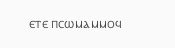ⲈⲦⲈ ⲠⲤⲰⲘⲀ ⲘⲘⲞϤ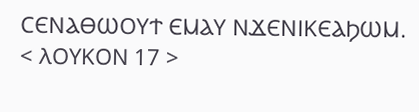ⲤⲈⲚⲀⲐⲰⲞⲨϮ ⲈⲘⲀⲨ ⲚϪⲈⲚⲒⲔⲈⲀϦⲰⲘ.
< ⲖⲞⲨⲔⲞⲚ 17 >